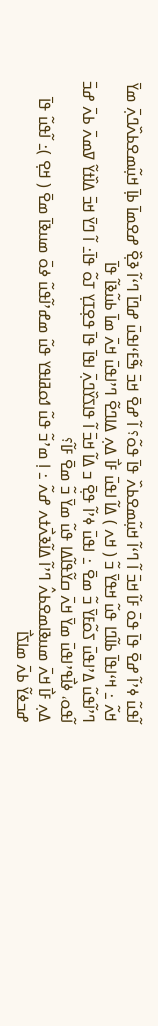ߊ߬ߟߎ߬ ߦߴߊ߬ ߝߐ߫ ߟߊ߫ ߟߋ߫ ߓߊ߬ ߞߏ߫ ߊ߬ ߣߵߊ߬ ߞߎ߲߬ߘߐߕߍ߰ ߟߊ߫ ߟߋ߬؟ ߊ߬ ߝߐ߫ ߞߏ߫ ߒ߬ߓߵߊߟߎ߫ ߝߣߊ߫ ߣߵߊ߬ ߢߐ߲߰ ߝߐߘߊ߫ ߕߊ߲߫ ߞߎ߲߬ߘߐߕߍ߰ߣߍ߲߫ ߘߌ߫ ߞߍ߬ ߸ ߞߵߊߟߊ߫ ߕߊ߬ߣߊ ߟߎ߬ ߞߟߌ߫ ߏ߬ ( ߞߍ ) ߡߊ߬ ߊߟߎ߫ ߓߊ߯ ߡߍ߲ ߡߊߣߐ߬ ߣߴߊߟߎ߫ ߞߍ߫ ߘߊ߫ ߕߎ߬ߢߊ߬ ߟߊ߫
ߣߴߊ߬ߟߎ߬ ߡߴߊߟߎ߫ ߖߋ߬ߓߌ߫ ߏ߬ ߘߐ߫ ߸ ߊߟߎ߫ ߦߴߊ߬ ߟߐ߲߫ ߏ ߡߊ߬ ߞߏ߫ ߊ߬ ߟߊߖߌ߰ߣߍ߲߫ ߊߟߊ߫ ߟߊ߫ ߟߐ߲ߠߌ߲ ߠߋ߬ ߟߊ߫߸ ߊ߬ ߣߌ߫ ߞߏ߫ ߡߊ߰ߙߌ߬ ߜߘߍ߫ ߕߍ߫ ߝߏ߫ ߊ߬ߟߋ، ߦߊ߯ߟߴߊߟߎ߫ ߘߌ߫ ߞߍ߫ ߛߌ߬ߟߊ߬ߡߊ ߟߎ߬ ߘߌ߫ ߏ߬ ߘߐ߫ ߓߊ߬؟
ߡߍ߲ ߓߊ߯ ߞߍ߫ ߘߎߢߊߘߐߕߍ߮ ߣߴߊ߬ ߡߊ߬ߢߍ߯ߙߍ ߝߍ߬ ߸ ߊ߲ ߘߴߏ߬ ߟߎ߬ ߗߋߥߊߟߌ ߟߎ߬ ߘߝߴߊ߬ߟߎ߬ ߦߋ߫ ߘߎߢߊ߫ ߘߐ߫ ( ߞߐ߲ )߸ ߊ߬ߟߎ߬ ߟߊ߫ ߝߏߦߌ߬ ߕߍ߫ ߘߊߖߊ߯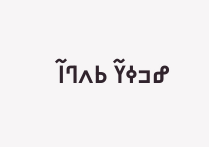ߝߏߦߌ߬ ߕߍߣߊ߬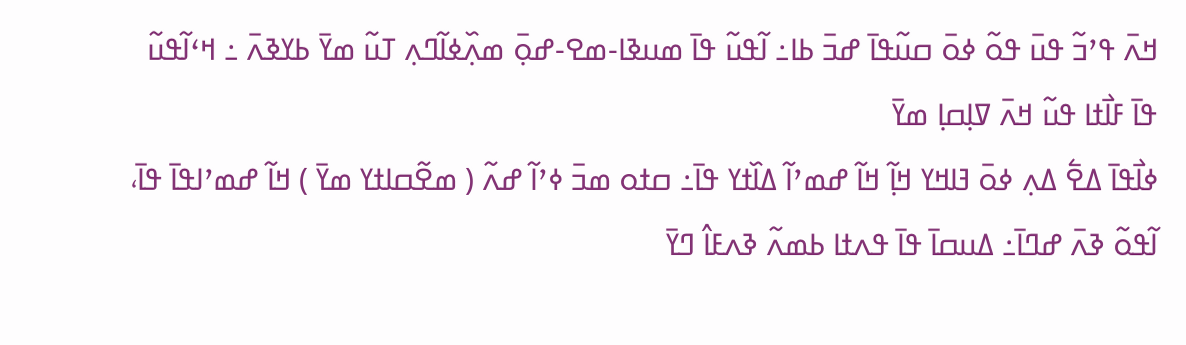ߞߍ߫ ߟߴߏ߬ ߟߎ߫ ߟߋ߬ ߦߋ߫ ߛߎ߬ߟߊ߫ ߝߏ߫ ߕߊ߸ ߊ߬ߟߎ߬ ߟߊ߫ ߘߎߢߊ-ߘߐ-ߝߋ߲߫ ߘߍ߲߰ߦߊ߬ߣߍ߲ ߠߎ߬ ߘߌ߫ ߕߌߢߍ߫ ߸ ߞߵߊ߬ߟߎ߬ ߟߊ߫ ߓߊ߯ߙߊ ߟߎ߬ ߞߍ߫ ߜߊ߲ߛߊ߲ ߘߌ߫
ߦߊ߯ߟߊ߫ ߡߐ߱ ߡߍ߲ ߦߋ߫ ߔߊߞߌ ߞߊ߲߬ ߞߊ߬ ߝߘߴߊ߬ ߡߊ߰ߙߌ ߟߊ߫߸ ߛߙߋ ߘߏ߫ ߦߴߊ߬ ߝߍ߬ ( ߘߐ߬ߛߊߙߌ ߘߌ߫ ) ߞߊ߬ ߝߘߴߊߟߊ߫ ߟߊ߫، ߊ߬ߟߋ߬ ߢߍ߫ ߝߣߊ߫߸ ߡߎߛߊ߫ ߟߊ߫ ߟߍߙߊ ߕߘߍ߬ ߢߍߓߊ߮ ߣߌ߫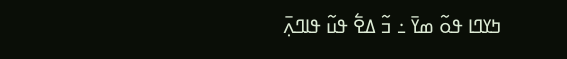ߤߌߣߊ ߟߋ߬ ߘߌ߫ ߸ ߏ߬ ߡߐ߱ ߟߎ߬ ߟߊߣߍ߲߫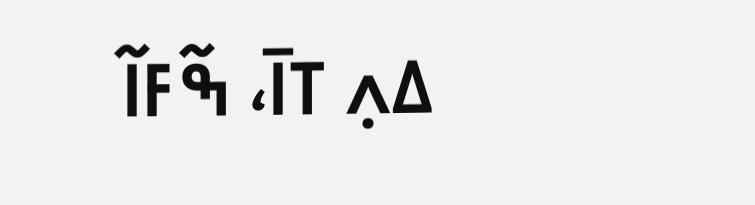ߡߍ߲ ߠߊ߫، ߒ߬ߓߊ߬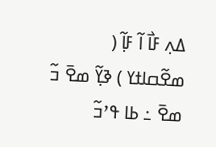ߡߍ߲ ߓߊ߯ ߊ߬ ߓߊ߲߬ ( ߘߐ߬ߛߊߙߌ ) ߢߌ߲߬ ߘߐ߫ ߏ߬ ߘߐ߫ ߸ ߕߊ ߟߴߏ߬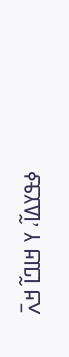ߦߟߌߡߊ߬، ߌ ߞߊߣߊ߬ ߞߍ߫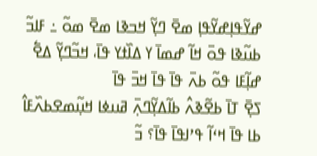ߝߌ߬ߟߊ߲ߝߌ߬ߟߊ߲ ߘߐ߫ ߣߌ߲߬ ߞߏߢߊ ߘߐ߫ ߘߋ߬ ߸ ߓߊߏ߬ ߕߎ߬ߢߊ ߟߋ߫ ߞߊ߬ ߝߘߊ߫ ߌ ߡߊ߰ߙߌ ߟߊ߫، ߞߏ߬ߣߌ߲߬ ߡߐ߱ ߝߊ߲߬ߓߊ ߟߋ߬ ߕߍ߫ ߟߊ߫ ߟߊ߫ ߞߏ߫ ߟߊ߫
ߖߐ߲߫ ߠߊ߫ ߕߐ߬ߢߍ߮ ߕߊ߬ߡߌ߲߬ߣߍ߲߫ ߥߎߦߊ ߞߎ߲߬ߘߐߕߍ߰ߓߊ߮ ߕߊ ߟߊ߫ ߞߵߊ߬ ߟߴߊߟߊ߫ ߟߊ߫؟ ߏ߬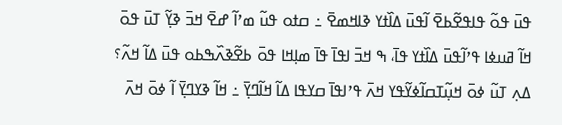ߟߎ߫ ߟߋ߬ ߟߊߟߐ߬ߕߐ߫ ߊ߬ߟߎ߫ ߡߊ߰ߙߌ ߢߊߞߘߐ߫ ߸ ߛߙߋ ߟߎ߬ ߘߴߊ߬ ߝߐ߫ ߞߏ߫ ߢߌ߲߬ ߠߎ߫ ߟߋ߫ ߞߊ߬ ߥߎߦߊ ߟߴߊ߬ߟߎ߫ ߡߊ߰ߙߌ ߟߊ߫، ߒ ߞߏ߫ ߊߟߊ߫ ߟߊ߫ ߘߊ߲ߞߊ ߟߋ߫ ߕߐ߬ߢߍ߰ߒߕߋ ߟߎ߫ ߡߊ߬ ߞߍ߬؟
ߡߍ߲ ߠߎ߬ ߦߋ߫ ߞߎ߲߬ߠߛߊ߬ߦߌ߬ߟߌ ߞߍ߫ ߟߴߊߟߊ߫ ߛߌߟߊ ߡߊ߬ ߞߊ߬ߣߌ߲߫ ߸ ߞߊ߬ ߢߌߣߌ߲߫ ߊ߬ ߦߋ߫ ߞߍ߫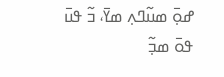ߝߋ߲߫ ߘߎ߬ߣߍ߲ ߘߌ߫، ߏ߬ ߟߎ߫ ߟߋ߫ ߘߏ߲߬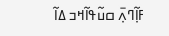ߓߊ߲߬ߣߍ߲߫ ߛߎ߬ߟߊ߬ߞߏ ߡߊ߬